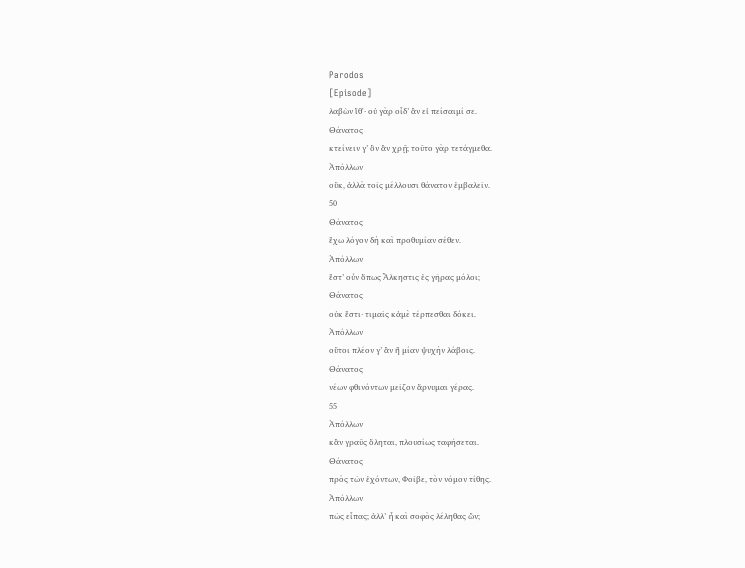Parodos
[Episode]
λαβὼν ἴθʼ· οὐ γὰρ οἶδ’ ἂν εἰ πείσαιμί σε.
Θάνατος
κτείνειν γ’ ὃν ἂν χρῇ; τοῦτο γὰρ τετάγμεθα.
Ἀπόλλων
οὔκ, ἀλλὰ τοῖς μέλλουσι θάνατον ἐμβαλεῖν.
50
Θάνατος
ἔχω λόγον δὴ καὶ προθυμίαν σέθεν.
Ἀπόλλων
ἔστ’ οὖν ὅπως Ἄλκηστις ἐς γῆρας μόλοι;
Θάνατος
οὐκ ἔστι· τιμαῖς κἀμὲ τέρπεσθαι δόκει.
Ἀπόλλων
οὔτοι πλέον γ’ ἂν ἢ μίαν ψυχὴν λάβοις.
Θάνατος
νέων φθινόντων μεῖζον ἄρνυμαι γέρας.
55
Ἀπόλλων
κἂν γραῦς ὄληται, πλουσίως ταφήσεται.
Θάνατος
πρὸς τῶν ἐχόντων, Φοῖβε, τὸν νόμον τίθης.
Ἀπόλλων
πῶς εἶπας; ἀλλ’ ἦ καὶ σοφὸς λέληθας ὤν;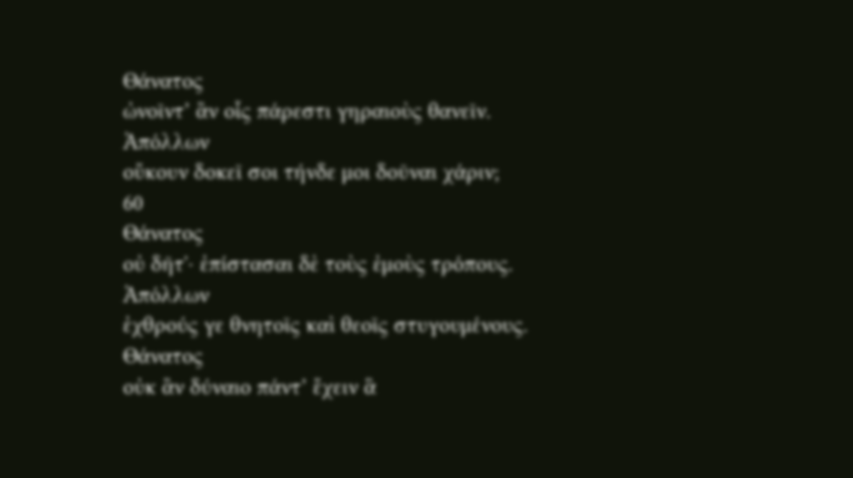Θάνατος
ὠνοῖντ’ ἂν οἷς πάρεστι γηραιοὺς θανεῖν.
Ἀπόλλων
οὔκουν δοκεῖ σοι τήνδε μοι δοῦναι χάριν;
60
Θάνατος
οὐ δῆτʼ· ἐπίστασαι δὲ τοὺς ἐμοὺς τρόπους.
Ἀπόλλων
ἐχθρούς γε θνητοῖς καὶ θεοῖς στυγουμένους.
Θάνατος
οὐκ ἂν δύναιο πάντ’ ἔχειν ἃ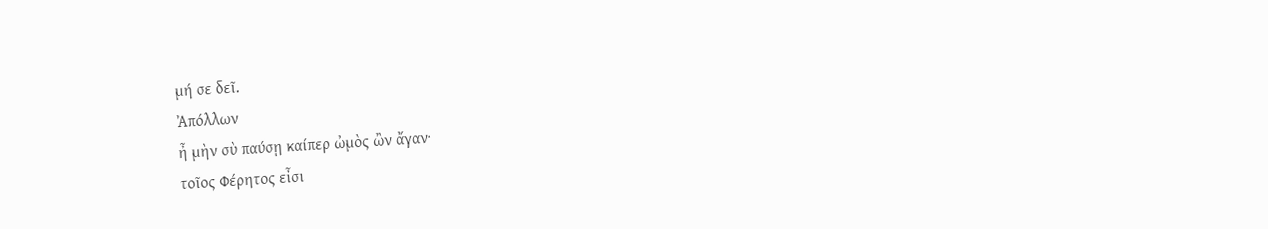μή σε δεῖ.
Ἀπόλλων
ἦ μὴν σὺ παύσῃ καίπερ ὠμὸς ὢν ἄγαν·
τοῖος Φέρητος εἶσι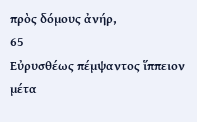πρὸς δόμους ἀνήρ,
65
Εὐρυσθέως πέμψαντος ἵππειον μέτα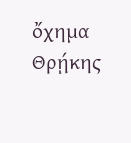ὄχημα Θρῄκης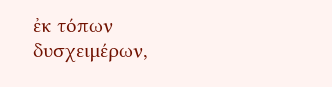ἐκ τόπων δυσχειμέρων,